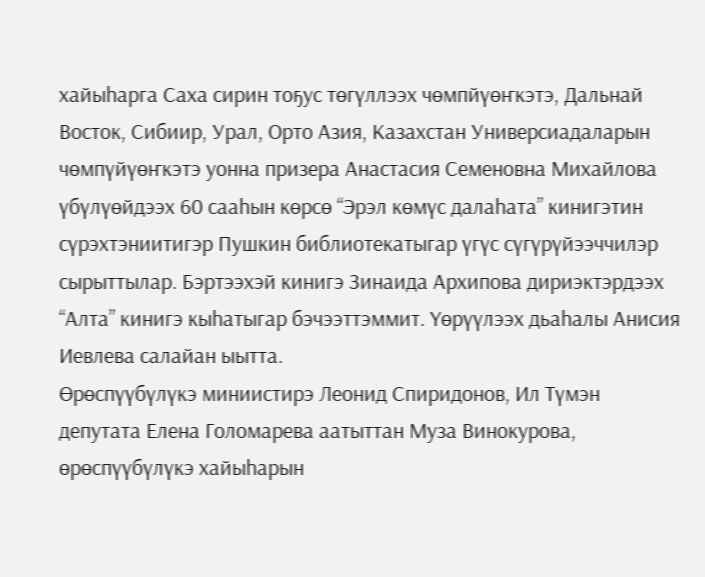хайыһарга Саха сирин тоҕус төгүллээх чөмпйүөҥкэтэ, Дальнай Восток, Сибиир, Урал, Орто Азия, Казахстан Универсиадаларын чөмпүйүөҥкэтэ уонна призера Анастасия Семеновна Михайлова үбүлүөйдээх 60 сааһын көрсө “Эрэл көмүс далаһата” кинигэтин сүрэхтэниитигэр Пушкин библиотекатыгар үгүс сүгүрүйээччилэр сырыттылар. Бэртээхэй кинигэ Зинаида Архипова дириэктэрдээх “Алта” кинигэ кыһатыгар бэчээттэммит. Үөрүүлээх дьаһалы Анисия Иевлева салайан ыытта.
Өрөспүүбүлүкэ миниистирэ Леонид Спиридонов, Ил Түмэн депутата Елена Голомарева аатыттан Муза Винокурова, өрөспүүбүлүкэ хайыһарын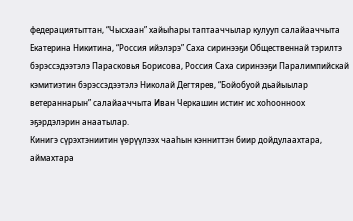федерациятыттан, “Чысхаан” хайыһары таптааччылар кулууп салайааччыта Екатерина Никитина, “Россия ийэлэрэ” Саха сиринээҕи Общественнай тэрилтэ бэрэссэдээтэлэ Парасковья Борисова, Россия Саха сиринээҕи Паралимпийскай кэмитиэтин бэрэссэдээтэлэ Николай Дегтярев, “Бойобуой дьайыылар ветераннарын” салайааччыта Иван Черкашин истиҥ ис хоһоонноох эҕэрдэлэрин анаатылар.
Кинигэ сүрэхтэниитин үөрүүлээх чааһын кэнниттэн биир дойдулаахтара, аймахтара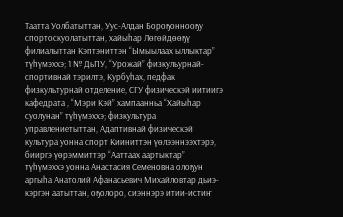Таатта Уолбатыттан, Уус-Алдан Бороҕоннооҕу спортоскуолатыттан, хайыһар Лөгөйдөөҕү филиалыттан Кэптэниттэн “Ымыылаах ыллыктар” түһүмэххэ; 1 № ДьПУ, “Урожай” физкульурнай-спортивнай тэрилтэ, Курбуһах, педфак физкультурнай отделение, СГУ физическэй иитиигэ кафедрата , “Мэри Кэй” хампаанньа “Хайыһар суолунан” түһүмэххэ; физкультура управлениетыттан, Адаптивнай физическэй культура уонна спорт Кииниттэн үөлээннээхтэрэ, бииргэ үөрэммиттэр “Ааттаах аартыктар” түһүмэххэ уонна Анастасия Семеновна олоҕун аргыһа Анатолий Афанасьевич Михайловтар дьиэ-кэргэн аатыттан, оҕолоро, сиэннэрэ итии-истиҥ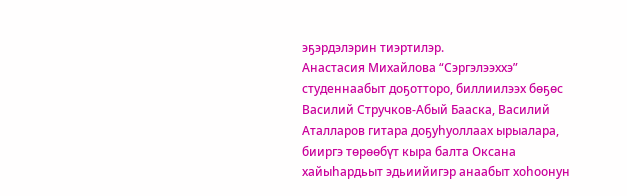эҕэрдэлэрин тиэртилэр.
Анастасия Михайлова “Сэргэлээххэ” студеннаабыт доҕотторо, биллиилээх бөҕөс Василий Стручков-Абый Бааска, Василий Аталларов гитара доҕуһуоллаах ырыалара, бииргэ төрөөбүт кыра балта Оксана хайыһардьыт эдьиийигэр анаабыт хоһоонун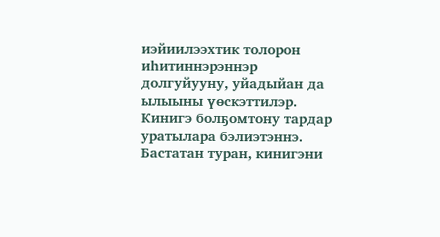иэйиилээхтик толорон иһитиннэрэннэр долгуйууну, уйадыйан да ылыыны үөскэттилэр.
Кинигэ болҕомтону тардар уратылара бэлиэтэннэ. Бастатан туран, кинигэни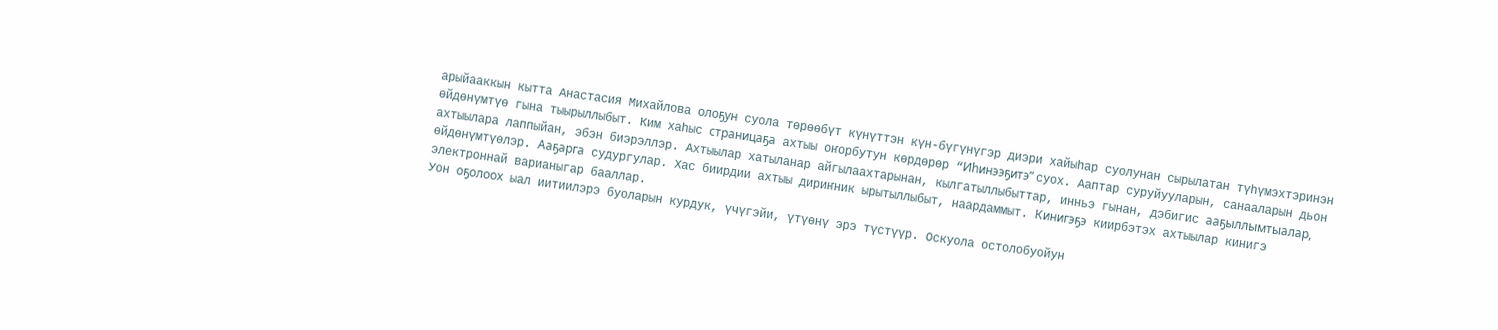арыйааккын кытта Анастасия Михайлова олоҕун суола төрөөбүт күнүттэн күн-бүгүнүгэр диэри хайыһар суолунан сырылатан түһүмэхтэринэн өйдөнүмтүө гына тыырыллыбыт. Ким хаһыс страницаҕа ахтыы оҥорбутун көрдөрөр “Иһинээҕитэ” суох. Ааптар суруйууларын, санааларын дьон ахтыылара лаппыйан, эбэн биэрэллэр. Ахтыылар хатыланар айгылаахтарынан, кылгатыллыбыттар, инньэ гынан, дэбигис ааҕыллымтыалар, өйдөнүмтүөлэр. Ааҕарга судургулар. Хас биирдии ахтыы дириҥник ырытыллыбыт, наардаммыт. Кинигэҕэ киирбэтэх ахтыылар кинигэ электроннай варианыгар бааллар.
Уон оҕолоох ыал иитиилэрэ буоларын курдук, үчүгэйи, үтүөнү эрэ түстүүр. Оскуола остолобуойун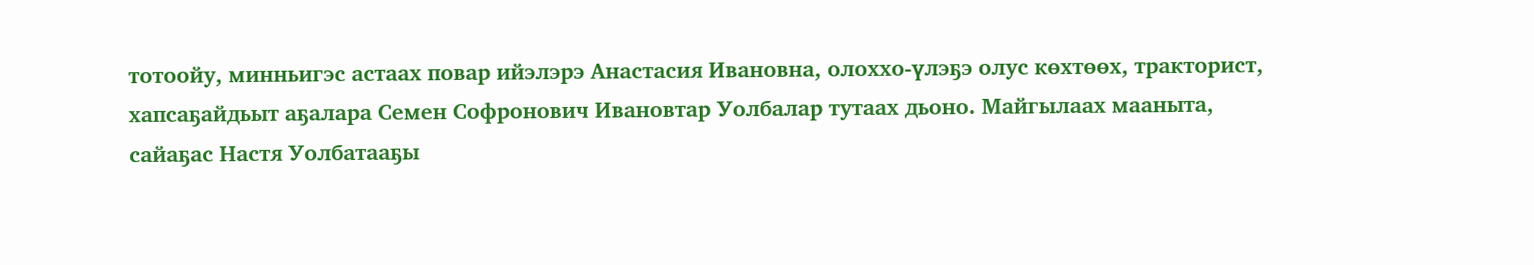тотоойу, минньигэс астаах повар ийэлэрэ Анастасия Ивановна, олоххо-үлэҕэ олус көхтөөх, тракторист, хапсаҕайдьыт аҕалара Семен Софронович Ивановтар Уолбалар тутаах дьоно. Майгылаах мааныта, сайаҕас Настя Уолбатааҕы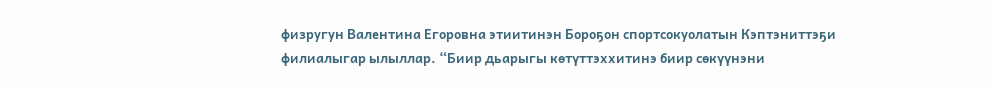физругун Валентина Егоровна этиитинэн Бороҕон спортсокуолатын Кэптэниттэҕи филиалыгар ылыллар. “Биир дьарыгы көтүттэххитинэ биир сөкүүнэни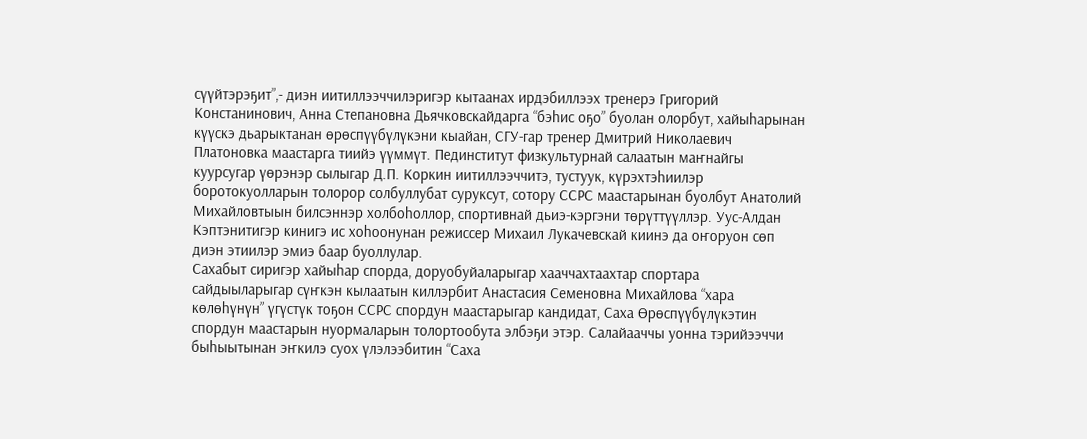сүүйтэрэҕит”,- диэн иитиллээччилэригэр кытаанах ирдэбиллээх тренерэ Григорий Констанинович, Анна Степановна Дьячковскайдарга “бэһис оҕо” буолан олорбут, хайыһарынан күүскэ дьарыктанан өрөспүүбүлүкэни кыайан, СГУ-гар тренер Дмитрий Николаевич Платоновка маастарга тиийэ үүммүт. Пединститут физкультурнай салаатын маҥнайгы куурсугар үөрэнэр сылыгар Д.П. Коркин иитиллээччитэ, тустуук, күрэхтэһиилэр боротокуолларын толорор солбуллубат суруксут, сотору ССРС маастарынан буолбут Анатолий Михайловтыын билсэннэр холбоһоллор, спортивнай дьиэ-кэргэни төрүттүүллэр. Уус-Алдан Кэптэнитигэр кинигэ ис хоһоонунан режиссер Михаил Лукачевскай киинэ да оҥоруон сөп диэн этиилэр эмиэ баар буоллулар.
Сахабыт сиригэр хайыһар спорда, доруобуйаларыгар хааччахтаахтар спортара сайдыыларыгар сүҥкэн кылаатын киллэрбит Анастасия Семеновна Михайлова “хара көлөһүнүн” үгүстүк тоҕон ССРС спордун маастарыгар кандидат, Саха Өрөспүүбүлүкэтин спордун маастарын нуормаларын толортообута элбэҕи этэр. Салайааччы уонна тэрийээччи быһыытынан эҥкилэ суох үлэлээбитин “Саха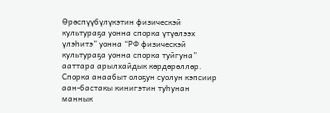Өрөспүүбүлүкэтин физическэй культураҕа уонна спорка үтүөлээх үлэһитэ” уонна “РФ физическэй культураҕа уонна спорка туйгуна” ааттара арылхайдык көрдөрөллөр. Спорка анаабыт олоҕун суолун кэпсиир аан-бастакы кинигэтин туһунан маннык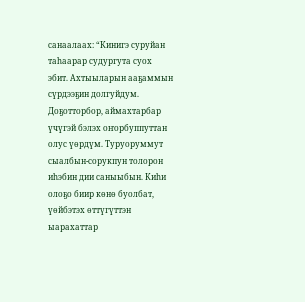санаалаах: “Кинигэ суруйан таһаарар судургута суох эбит. Ахтыыларын ааҕаммын сүрдээҕин долгуйдум. Доҕотторбор, аймахтарбар үчүгэй бэлэх оҥорбуппуттан олус үөрдүм. Туруоруммут сыалбын-сорукпун толорон иһэбин дии саныыбын. Киһи олоҕо биир көнө буолбат, үөйбэтэх өттүгүттэн ыарахаттар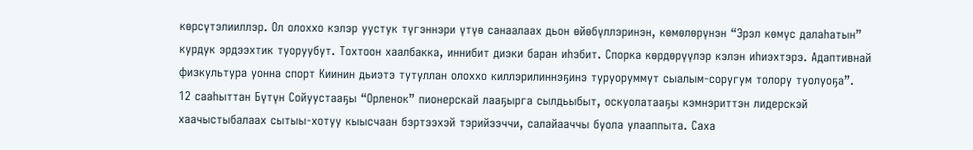көрсүтэлииллэр. Ол олоххо кэлэр уустук түгэннэри үтүө санаалаах дьон өйөбүллэринэн, көмөлөрүнэн “Эрэл көмүс далаһатын” курдук эрдээхтик туоруубут. Тохтоон хаалбакка, иннибит диэки баран иһэбит. Спорка көрдөрүүлэр кэлэн иһиэхтэрэ. Адаптивнай физкультура уонна спорт Киинин дьиэтэ тутуллан олоххо киллэрилиннэҕинэ туруоруммут сыалым-соругум толору туолуоҕа”.
12 сааһыттан Бүтүн Сойуустааҕы “Орленок” пионерскай лааҕырга сылдьыбыт, оскуолатааҕы кэмнэриттэн лидерскэй хаачыстыбалаах сытыы-хотуу кыысчаан бэртээхэй тэрийээччи, салайааччы буола улааппыта. Саха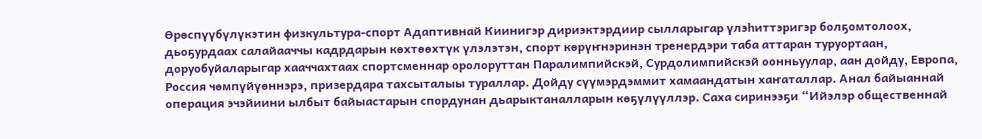Өрөспүүбүлүкэтин физкультура-спорт Адаптивнай Киинигэр дириэктэрдиир сылларыгар үлэһиттэригэр болҕомтолоох, дьоҕурдаах салайааччы кадрдарын көхтөөхтүк үлэлэтэн, спорт көрүҥнэринэн тренердэри таба аттаран туруортаан, доруобуйаларыгар хааччахтаах спортсменнар оролоруттан Паралимпийскэй, Сурдолимпийскэй оонньуулар, аан дойду, Европа, Россия чөмпүйүөннэрэ, призердара тахсыталыы тураллар. Дойду сүүмэрдэммит хамаандатын хаҥаталлар. Анал байыаннай операция эчэйиини ылбыт байыастарын спордунан дьарыктаналларын көҕүлүүллэр. Саха сиринээҕи “Ийэлэр общественнай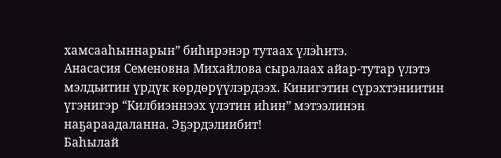хамсааһыннарын” биһирэнэр тутаах үлэһитэ.
Анасасия Семеновна Михайлова сыралаах айар-тутар үлэтэ мэлдьитин үрдүк көрдөрүүлэрдээх. Кинигэтин сүрэхтэниитин үгэнигэр “Килбиэннээх үлэтин иһин” мэтээлинэн наҕараадаланна. Эҕэрдэлиибит!
Баһылай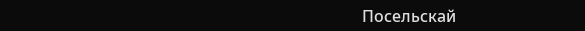Посельскай